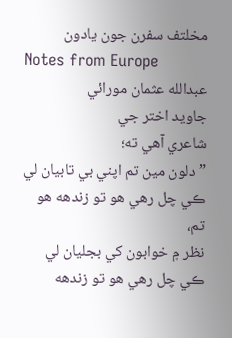مخلتف سفرن جون يادون
Notes from Europe
عبدالله عثمان مورائي
جاويد اختر جي
شاعري آهي ته؛
”دلون مين تم اپني بي تابيان لي ڪي چل رهي هو تو زندهه هو تم،
نظر ۾ خوابون کي بجليان لي ڪي چل رهي هو تو زندهه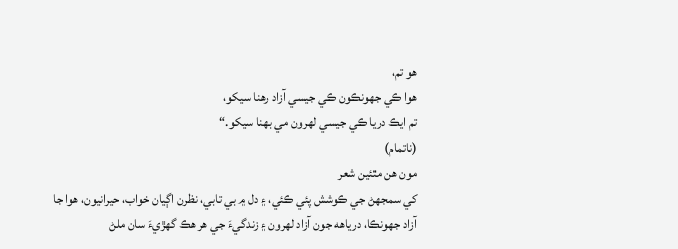هو تم،
هوا ڪي جهونڪون ڪي جيسي آزاد رهنا سيکو،
تم ايڪ دريا ڪي جيسي لهرون مي بهنا سيکو.“
(ناتمام)
مون هن مٿئين شعر
کي سمجهڻ جي ڪوشش پئي ڪئي، ۽ دل ۾ بي تابي، نظرن اڳيان خواب، حيرانيون، هوا جا
آزاد جهونڪا، درياهه جون آزاد لهرون ۽ زندگيءَ جي هر هڪ گهڙيءَ سان ملڻ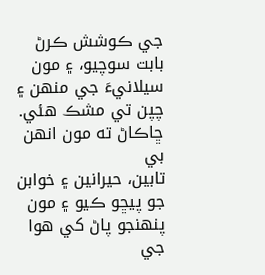جي ڪوشش ڪرڻ
بابت سوچيو، ۽ مون سيلانيءَ جي منهن ۽ چپن تي مشڪ هئي. ڇاڪاڻ ته مون انهن بي
تابين، حيرانين ۽ خوابن جو پيڇو ڪيو ۽ مون پنهنجو پاڻ کي هوا جي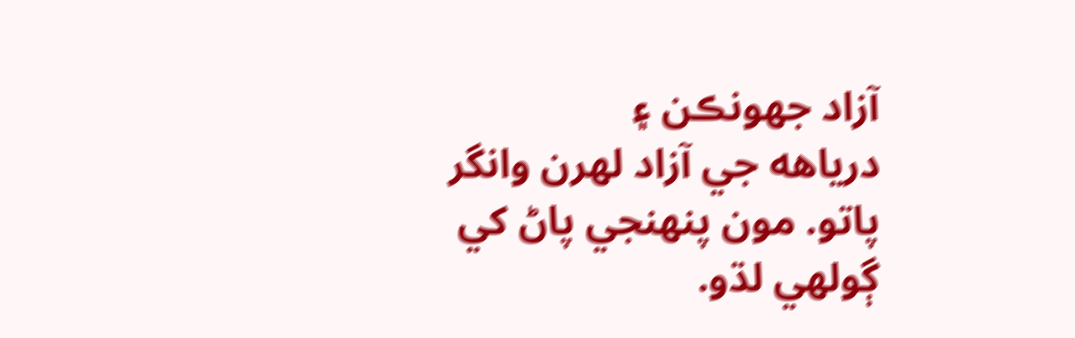آزاد جهونڪن ۽
درياهه جي آزاد لهرن وانگر پاتو. مون پنهنجي پاڻ کي ڳولهي لڌو.